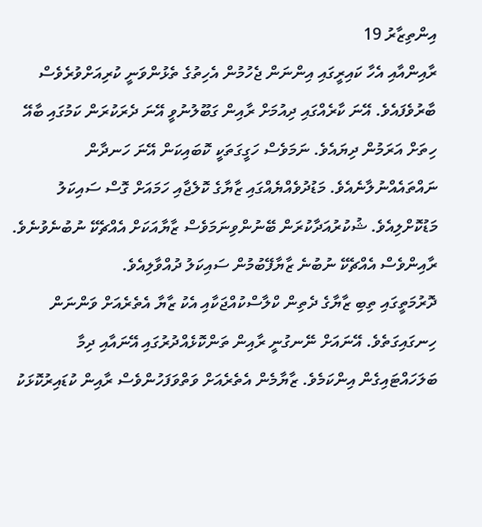އިންތިޒާރު 19
ރާއިންއާއި އެހާ ކައިރީގައި އިންނަން ޖެހުމުން އެހިތުގެ ތެޅުންވަނީ ކުރިއަށްވުރެވެސް ބާރުވެފައެވެ. އޭނަ ކާރެއްގައި ދިއުމަށް ރާއިން ގަބޫލުނުވީ އޭނަ ދެރަކުރަން ކަމުގައި ބާއޭ ހިތަށް އަރަމުން ދިޔައެވެ. ނަމަވެސް ހަގީގަތަކީ ކޮބައިކަން އޭނަ ހަނދާން ނައްތައެއްނުލާނެއެވެ. މަޑުދުވެއްޔެއްގައި ޒާޔާގެ ކޮލެޖާއި ހަމައަށް ގޮސް ސައިކަލު މަޑުކޮށްލިއެވެ. ޝުކުރުއަދާކުރަން ބޭނުންވިނަމަވެސް ޒާޔާއަކަށް އެއްޗެކޭ ނުބުނެވުނެވެ. ރާއިންވެސް އެއްޗެކޭ ނުބުނެ ޒާޔާފޭބުމުން ސައިކަލު ދުއްވާލިއެވެ.
ދޮރުމަތީގައި ތިބި ޒާޔާގެ ދެތިން ކްލާސްކުއްޖަކާއި އެކު ޒާޔާ އެތެރެއަށް ވަންނަން ހިނގައިގަތެވެ. އޭނައަށް ނޭނގުނީ ރާއިން ތަންކޮޅެއްދުރުގައި އޭނައާއި ދިމާ ބަލަހައްޓައިގެން އިންކަމެވެ. ޒާޔާމެން އެތެރެއަށް ވަތްވަފަހުންވެސް ރާއިން ކުޑައިރުކޮޅަކު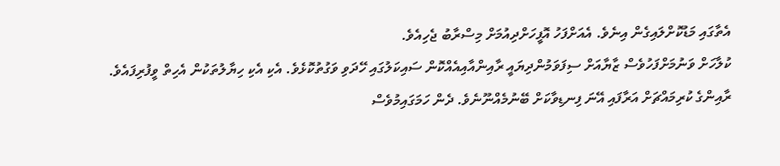އެތާގައި މަޑުކޮށްލައިގެން އިނެވެ. އެއަށްފަހު އޮފީހަށްދިއުމަށް މިސްރާބު ޖެހިއެވެ.
ކުލާހަށް ވަނުމަށްފަހުވެސް ޒާޔާއަށް ސިފަވަމުންދިޔައީ ރާއިންއާއިއެއްކޮން ސައިކަލުގައި ހޭދަވި ވަގުތުކޮޅެވެ. އެކި އެކި ހިޔާލުތަކުން އެހިތް ވީފުރިފައެވެ. ރާއިންގެ ކުރިމައްޗަށް އަރާފައި އޭނަ ފިނޑިވާކަށް ބޭނުމެއްނޫނެވެ. ދެން ހަމަގައިމުވެސް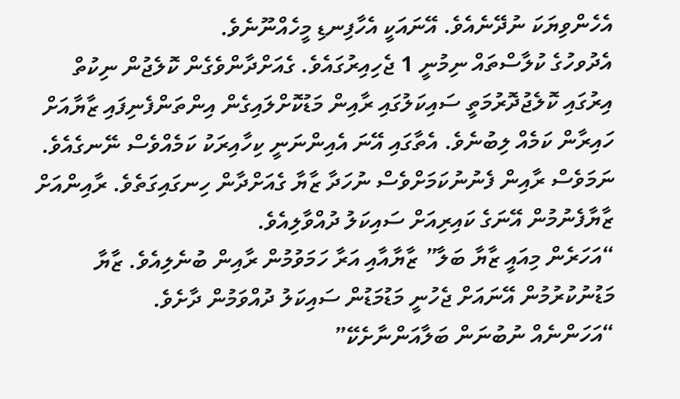އެހެންވިޔަކަ ނުދޭނެއެވެ. އޭނައަކީ އެހާފިނޑި މީހެއްނޫނެވެ.
އެދުވހުގެ ކުލާސްތައް ނިމުނީ 1 ޖެހިއިރުގައެވެ. ގެއަށްދާންވެގެން ކޮލެޖުން ނިކުތް އިރުގައި ކޮލެޖުދޮރުމަތީ ސައިކަލުގައި ރާއިން މަޑުކޮށްލައިގެން އިންތަންފެނިފައި ޒާޔާއަށް ހައިރާން ކަމެއް ލިބުނެވެ. އެތާގައި އޭނަ އެއިންނަނީ ކިހާއިރަކު ކަމެއްވެސް ނޭނގެއެވެ. ނަމަވެސް ރާއިން ފެނުނުކަމަށްވެސް ނުހަދާ ޒާޔާ ގެއަށްދާން ހިނގައިގަތެވެ. ރާއިންއަށް ޒާޔާފެނުމުން އޭނަގެ ކައިރިއަށް ސައިކަލު ދުއްވާލިއެވެ.
“އަހަރެން މިއައީ ޒާޔާ ބަލާ” ޒާޔާއާއި އަރާ ހަމަވުމުން ރާއިން ބުނެލިއެވެ. ޒާޔާ މަޑުނުކުރުމުން އޭނައަށް ޖެހުނީ މަޑުމަޑުން ސައިކަލު ދުއްވަމުން ދާށެވެ.
“އަހަންނެއް ނުބުނަން ބަލާއަންނާށެކޭ”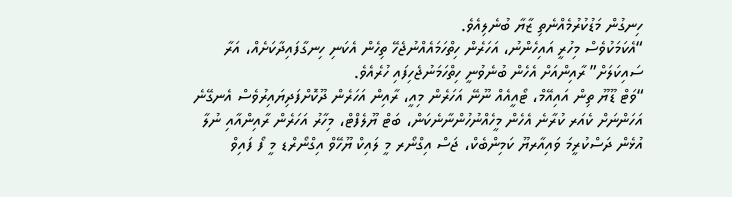ހިނގުން މަޑުކުރުމެއްނެތި ޒާޔާ ބުނެލިއެވެ.
“އެކަމަކުވެސް މިހުރީ އައިހެންނު، އަހަރެން ހިތްހަމައެއްނުޖެހޭ ތިހެން އެކަނި ހިނގާފައިދާކަށެއް، އަރާ ސައިކަލަށް” ރާއިންއަށް އެހެން ބުނެވުނީ ހިތްހަމަނުޖެހިފައި ހުރެއެވެ.
“ވަޓް ޑޫޔޫ ތިން އައިއޭމް، ޓޯއީއެއް ނޫނޭ އަހަރެން މިއީ، ރާއިން އަހަރެން ދޫކޮށްފަދިޔައިރުވެސް އެނގޭނެ އަހަންނަށް ކެއަރ ކުރާނެ އެހެން މީހެއްނުހުންނާނެކަން، ބަޓް ޔޫލެފްޓް، މިހާރު އަހަރެން ރާއިންއާއި ނުލާ އުޅެން ދަސްކުރީމަ ވައިއާރޔޫ ކަމިންބެކް، ޖަސް އިގްނޯރ މީ ލައިކް ޔޫހޭވް އިގްނޯރްޑ މީ ފޯ ފައިވް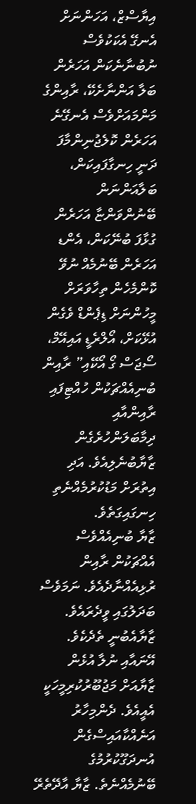އިޔާސްޒް، އަހަންނަށް އެނގޭ އެކަކުވެސް ނުބުނާނެކަން އަހަރެން ބަލާ އަންނާށެކޭ، ރާއިންގެ މަންމައަށްވެސް އެނގޭނެ އަހަރެން ކޮލެޖުނިންމާފަ ދަނީ ހިނގާފައިކަން، ބަލާއަންނަން ބޭނުންވަންޏާ އަހަރެން ގުޅާފަ ބުނޭކަން، އެންޑ އަހަރެން ބޭނުމެއް ނުވޭ ކޮންމެހެން ތިހާވަރަށް މީހުންނަށް ޑިޕެންޑް ވެގެން އުޅޭކަށް، އޯލްރެޑީ އައިއޭމް، ސޯޖަސް ގޯ އޯކޭއި” ރާއިން ބުނިއެއްޗަކުން ހުއްޓިފައި ރާއިންއާއި ދިމާބަލަންހުރެގެން ޒާޔާބުނެލިއެވެ. އަދި އިތުރަށް މަޑުކުރުމެއްނެތި ހިނގައިގަތެވެ.
ޒާޔާ ބުނިއެއްވެސް އެއްޗަކުން ރާއިން ރުޅިއެއްނާދެއެވެ. ނަމަވެސް ބަދަލުގައި ވީދެރައެވެ. ޒާޔާއެބުނީ ތެދެކެވެ. އޭނައާއި ނުލާ އުޅެން ޒާޔާއަށް މަޖުބޫރުކުރިމީހަކީ އެއީއެވެ. ދެންމިހާރު އަނެއްކާއައިސްގެން އުނދަގޫކުރުމުގެ ބޭނުމެއްނެތެ. ޒާޔާ އާދޭތެރޭ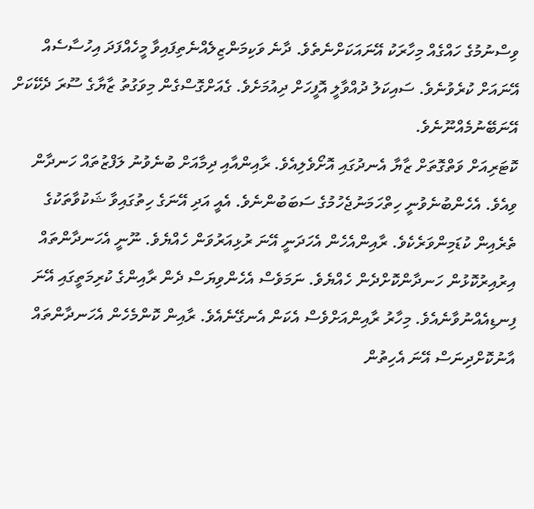ވިސްނުމުގެ ހައްގެއް މިހާރަކު އޭނައަކަށްނެތެވެ. ދާނެ ވަކިމަންޒިލެއްނެތިފައިވާ މީހެއްފަދަ އިހުސާސެއް އޭނައަށް ކުރެވުނެވެ. ސައިކަލު ދުއްވާލީ އޮފީހަށް ދިއުމަށެވެ. ގެއަށްގޮސްގެން މިވަގުތު ޒާޔާގެ ސޫރަ ދެކޭކަށް އޭނަބޭނުމެއްނޫނެވެ.
ކޮޓަރިއަށް ވަތްގޮތަށް ޒާޔާ އެނދުގައި އޮށޯވެލިއެވެ. ރާއިންއާއި ދިމާއަށް ބުނެވުނު ލަފްޒުތައް ހަނދާން ވިއެވެ. އެހެންބުނެވުނީ ހިތްހަމަނުޖެހުމުގެ ސަބަބުންނެވެ. އެއީ އަދި އޭނަގެ ހިތުގައިވާ ޝަކުވާތަކުގެ ތެރެއިން ކުޑަމިންވަރެކެވެ. ރާއިންއެހެން އެހަދަނީ އޭނަ ރުޅިއަރުވަން ހެއްޔެވެ. ނޫނީ އެހަނދާންތައް އިރުއިރުކޮޅުން ހަނދާންކޮށްދެން ހެއްޔެވެ. ނަމަވެސް އެހެންވިޔަސް ދެން ރާއިންގެ ކުރިމަތީގައި އޭނަ ފިނޑިއެއްނުވާނެއެވެ. މިހާރު ރާއިންއަށްވެސް އެކަން އެނގޭނެއެވެ. ރާއިން ކޮންމެހެން އެހަނދާންތައް އާނުކޮށްދިނަސް އޭނަ އެހިތުން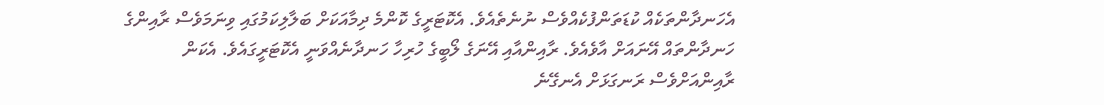އެހަނދާންތަކެއް ކުޑަތަންފުކެއްވެސް ނުނެތެއެވެ. އެކޮޓަރީގެ ކޮންމެ ދިމާއަކަށް ބަލާލިކަމުގައި ވިނަމަވެސް ރާއިންގެ ހަނދާންތައް އޭނައަށް އާވެއެވެ. ރާއިންއާއި އޭނަގެ ލޯބީގެ ހުރިހާ ހަނދާނެއްވަނީ އެކޮޓަރީގައެވެ. އެކަން ރާއިންއަށްވެސް ރަނގަޅަށް އެނގޭނެ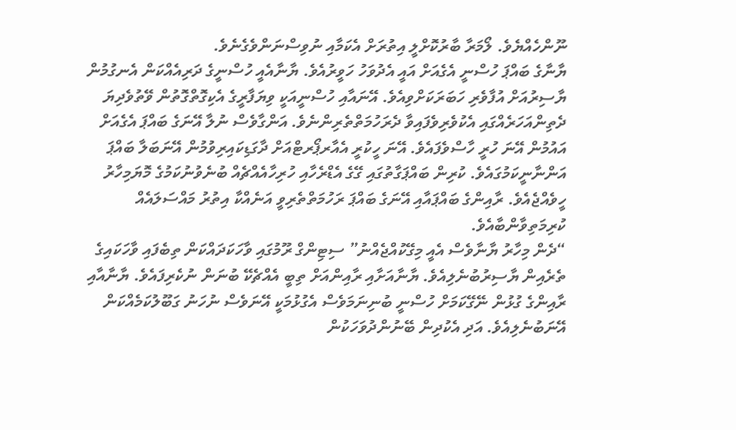ނޫންހެއްޔެވެ. ލޯމަރާ ބާރުކޮށްލީ އިތުރަށް އެކަމާއި ނުވިސްނަންވެގެނެވެ.
ޔާނާގެ ބައްޕަ ހުސްނީ އެގެއަށް އައީ އެދުވަހު ހަވީރުއެވެ. ޔާނާއެއީ ހުސްނީގެ ދަރިއެއްކަން އެނގުމުން ޔާސިރުއަށް އުފާވެރި ހަބަރަކަށްވިއެވެ. އޭނައާއި ހުސްނީއަކީ ވިޔަފާރީގެ އެކިގޮތްގޮތުން ވޭތުވެދިޔަ ދެތިންއަހަރެއްގައި އެކުވެރިވެފައިވާ ދެރަހުމަތްތެރިންނެވެ. އަންގާވެސް ނުލާ އޭނަގެ ބައްޕަ އެގެއަށް އައުމުން އޭނަ ހުރީ ހާސްވެފައެވެ. އޭނަ ހީކުރީ އެއާރޕޯރޓްއަށް ދާގަޑިކައިރިވުމުން އޭނަބަލާ ބައްޕަ އަންނާނީކަމުގައެވެ. ކުރިން ބައްޕަގާތުގައި ގޭގެ އެޑްރެހާއި ހުރިހާއެއްޗެއް ބުނެވުނުކަމުގެ މޮޔަމިހާރު ހީވެއްޖެއެވެ. ރާއިންގެ ބައްޕައާއި އޭނަގެ ބައްޕަ ރަހުމަތްތެރިވީ އަނެއްކާ އިތުރު މައްސަލައެއް ކުރިމަތިވާންބާއެވެ.
“ދެން މިހާރު ޔާނާވެސް އެއީ މިގޭކުއްޖެއްނު” ސިޓިންގް ރޫމުގައި ވާހަކަދައްކަން ތިބެފައި ވާހަކައިގެ ތެރެއިން ޔާސިރުބުނެލިއެވެ. ޔާނާއަށާއި ރާއިންއަށް ތިބީ އެއްޗެކޭ ބުނަން ނުކެރިފައެވެ. ޔާނާއާއި ރާއިންގެ ގުޅުން ނޭގޭކަމަށް ހުސްނީ ބުނިނަމަވެސް އެގުޅުމަކީ އޭނަވެސް ނުހަނު ގަބޫލުކަމެއްކަން އޭނަބުނެލިއެވެ. އަދި އެކުދިން ބޭނުންދުވަހަކުން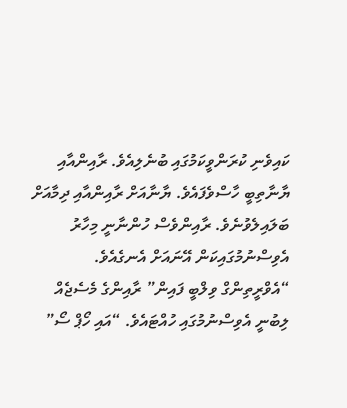ކައިވެނި ކުރަންވީކަމުގައި ބުނެލިއެވެ. ރާއިންއާއި ޔާނާތިބީ ހާސްވެފައެވެ. ޔާނާއަށް ރާއިންއާއި ދިމާއަށް ބަލައިލެވުނެވެ. ރާއިންވެސް ހުންނާނީ މިހާރު އެވިސްނުމުގައިކަން އޭނައަށް އެނގެއެވެ.
“އެވްރީތިންގް ވިލްބީ ފައިން” ރާއިންގެ މެސެޖެއް ލިބުނީ އެވިސްނުމުގައި ހުއްޓައެވެ. “އައި ހޯޕް ސޯ”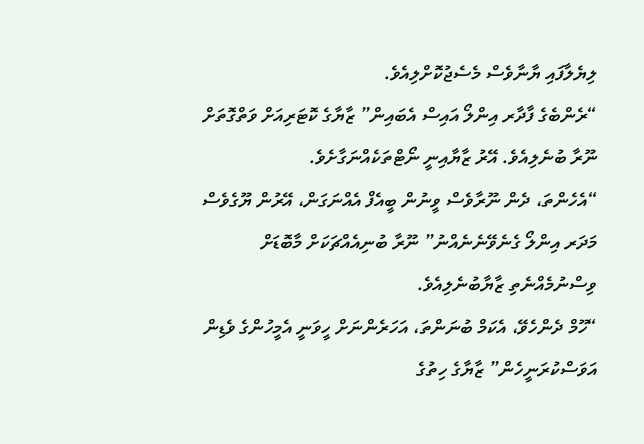ލިޔެލާފައި ޔާނާވެސް މެސެޖުކޮށްލިއެވެ.
“ރެންބެގެ ފާދާރ އިންލޯ އައިސް އެބައިން” ޒާޔާގެ ކޮޓަރިއަށް ވަތްގޮތަށް ނޫރާ ބުނެލިއެވެ. އޭރު ޒާޔާއިނީ ނޯޓްތަކެއްނަގާށެވެ.
“އެހެންތަ، ދެން ނޫރާވެސް ވީނުން ބީއެފް އެއްނަގަން، އޭރުން ޔޫގެވެސް މަދަރ އިންލޯ ގެނެވޭނެނެއްނު” ނޫރާ ބުނިއެއްޗަކަށް މާބޮޑަށް ވިސްނުމެއްނެތި ޒާޔާބުނެލިއެވެ.
“ހޫމް ދެންހެވޭ، އެކަމް ބުނަންތަ، އަހަރެންނަށް ހީވަނީ އެމީހުންގެ ވެޑިން އަވަސްކުރަނީހެން” ޒާޔާގެ ހިތުގެ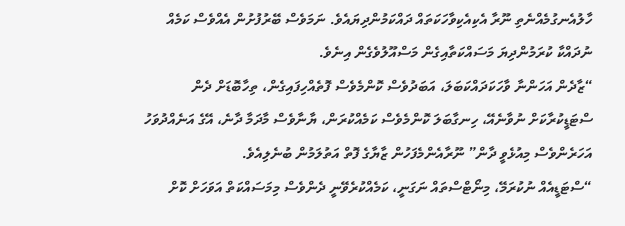ހާލުއެނގުމެއްނެތި ނޫރާ އެކިއެކިވާހަކަތައް ދައްކަމުންދިޔައެވެ. ނަމަވެސް ބޭރުފުށުން އެއްވެސް ކަމެއް ނުދައްކާ ކުރަމުންދިޔަ މަސައްކަތާއިގެން މަސްއޫލުވެގެން އިނެވެ.
“ޒާދެން އަހަންނާ ވާހަކަދައްކަބަލަ، އަބަދުވެސް ކޮންމެވެސް ފޮތެއްހިފައިގެން، ތިހާބޮޑަށް ދެން ސްޓަޑީކުރާކަށް ނުވާނެއޭ، ހިނގާބަލަ ކޮންމެވެސް ކަމެއްކުރަން، ޔާނާވެސް މާދަމާ ދާނެ، އޭގެ އަނެއްދުވަހު އަހަރެންވެސް މިއުޅެވީ ދާން” ނޫރާއެންމެފަހުން ޒާޔާގެ ފޮތް އަތުލަމުން ބުނެލިއެވެ.
“ސްޓަޑީއެއް ނުކުރަމޭ، މިނޯޓްސްތައް ނަގަނީ، ކަމެއްކުރެވޭނީ ދެންވެސް މިމަސައްކަތް އަވަހަށް ކޮށް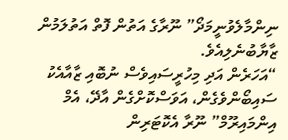ނިންމާލެވުނީމަދޯ” ނޫރާގެ އަތުން ފޮތް އަތުލަމުން ޒާޔާބުނެލިއެވެ.
“އަހަރެން އަދި މިހުރީސައިވެސް ނުބޮއި ޒާއާއެކު ސައިބޯންވެގެން، އަވަސްކޮށްގެން އާދޭ، އެމް އިންމައިރޫމް” ނޫރާ އެކޮޓަރިން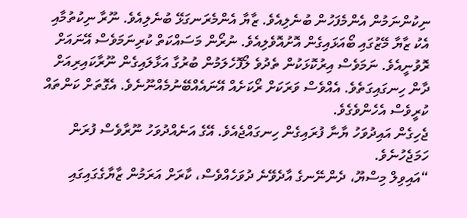ނިކުންނަމުން އެންމެފަހުން ބުނެލިއެވެ. ޒާޔާ އެންމެރަނގަޅޭ ބުނެލިއެވެ. ނޫރާ ނިކުތުމާއި އެކު ޒާޔާ މޭޒުގައި ބޯއަޅައިގެން އޮށުއޮވެލިއެވެ. ނުރޯން މަސައްކަތް ކުރިނަމަވެސް އޭނައަށް ރޮވުނީއެވެ. ނަމަވެސް އިރުކޮޅަކުން ތެދުވެ ލޯފޮހެލަމުން ބުރުގާ އަޅާލައިގެން ނޫރާކައިރިއަށް ދާން ހިނގައިގަތެވެ. އެއްވެސް ވަރަކަށް ރޯކަށެއް އޭނައެއްބޭނުމެއްނޫނެވެ. އެގޮތަށް ކަންތައް ކުރީވެސް އެހެންވެގެވެ.
ޖެހިގެން އައިދުވަހު ޔާނާ ފުރައިގެން ހިނގައްޖެއެވެ. އޭގެ އަނެއްދުވަހު ނޫރާވެސް ފުރަން ހަމަޖެހުނެވެ.
“އައިވިލް މިސްޔޫ، ދެންނޭނގެ އާދެވޭނެ ދުވަހެއްވެސް، ކާރަށް އަރަމުން ޒާޔާގެގައިގައި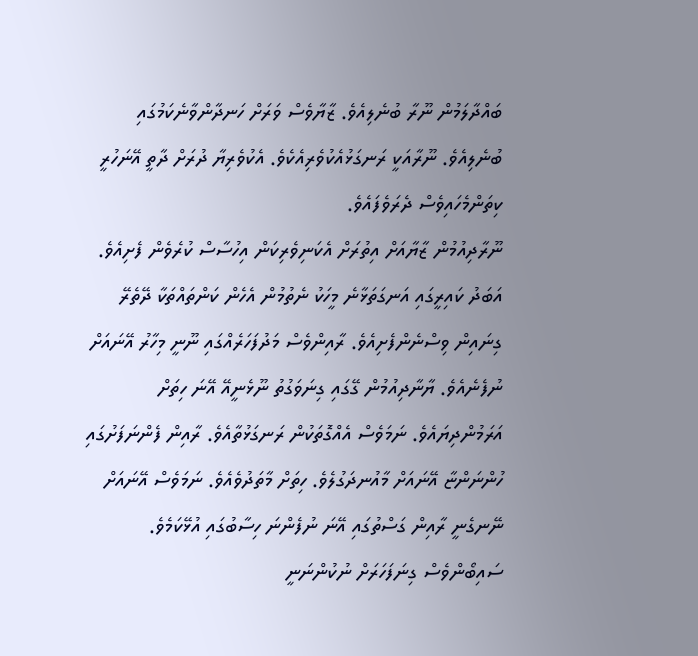ބައްދާލަމުން ނޫރާ ބުނެލިއެވެ. ޒާޔާވެސް ވަރަށް ހަނދާންވާނެކަމުގައި ބުނެލިއެވެ. ނޫރާއަކީ ރަނގަޅުއެކުވެރިއެކެވެ. އެކުވެރިޔާ ދުރަށް ދާތީ އޭނަހުރީ ކިތަންމެހައިވެސް ދެރަވެފައެވެ.
ނޫރާދިއުމުން ޒާޔާއަށް އިތުރަށް އެކަނިވެރިކަން އިހުސާސް ކުރެވެން ފެށިއެވެ. އަބަދު ކައިރީގައި އަނގަތަޅާނެ މީހަކު ނެތުމުން އެހެން ކަންތައްތަކާ ދޭތެރޭ ގިނައިން ވިސްނެންފެށިއެވެ. ރާއިންވެސް މަދުފަހަރެއްގައި ނޫނީ މިހާރު އޭނައަށް ނުފެނެއެވެ. ޔާނާދިއުމުން ގޭގައި ގިނަވަގުތު ނޫޅެނީއޭ އޭނަ ހިތަށް އަރަމުންދިޔައެވެ. ނަމަވެސް އެއްގޮތަކުން ރަނގަޅުތާއެވެ. ރާއިން ފެންނަފަށުގައި ހުންނަންޏާ އޭނައަށް މާއުނދަގުލެވެ. ހިތަށް މާތަދުވެއެވެ. ނަމަވެސް އޭނައަށް ނޭނގެނީ ރާއިން ގަސްތުގައި އޭނަ ނުފެންނަ ހިސާބުގައި އުޅޭކަމެވެ. ސައިބޯންވެސް ގިނަފަހަރަށް ނުކުންނަނީ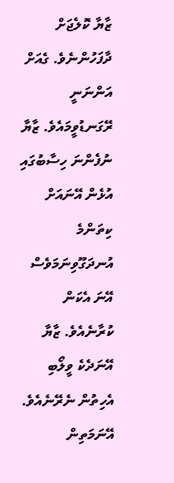ޒާޔާ ކޮލެޖަށް ދާފަހުންނެވެ. ގެއަށް އަންނަނީ ރޭގަނޑުވީމައެވެ. ޒާޔާ ނުފެންނަ ހިސާބުގައި އުޅެން އޭނައަށް ކިތަންމެ އުނދަގޫވިނަމަވެސް އޭނަ އެކަން ކުރާނެއެވެ. ޒާޔާ އޭނަދެކެ ވީލޯބި އެހިތުން ނެރޭނެއެވެ. އޭނަމަތިން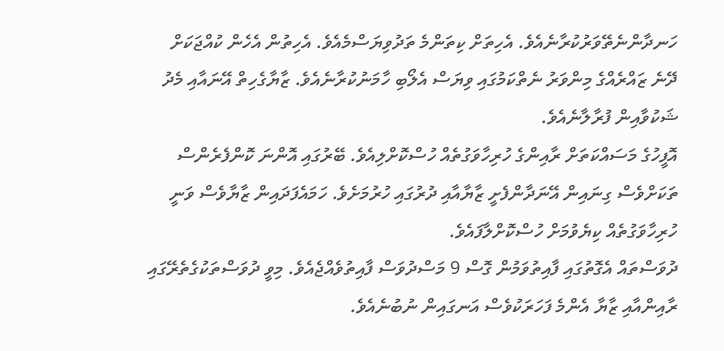ހަނދާންނެތޭވަރުކުރާނެއެވެ. އެހިތަށް ކިތަންމެ ތަދުވިޔަސްމެއެވެ. އެހިތުން އެހެން ކުއްޖަކަށް ދޭނެ ޒައްރެއްގެ މިންވަރު ނެތްކަމުގައި ވިޔަސް އެލޯބި ހާމަނުކުރާނެއެވެ. ޒާޔާގެހިތް އޭނައާއި މެދު ޝަކުވާއިން ފުރާލާނެއެވެ.
އޮފީހުގެ މަސައްކަތަށް ރާއިންގެ ހުރިހާވަގުތެއް ހުސްކޮށްލިއެވެ. ބޭރުގައި އޮންނަ ކޮންފެރެންސް ތަކަށްވެސް ގިނައިން އޭނަދާންފެށީ ޒާޔާއާއި ދުރުގައި ހުރުމަށެވެ. ހަމައެފަދައިން ޒާޔާވެސް ވަނީ ހުރިހާވަގުތެއް ކިޔެވުމަށް ހުސްކޮށްލާފައެވެ.
ދުވަސްތައް އެގޮތުގައި ފާއިތުވަމުން ގޮސް 9 މަސްދުވަސް ފާއިތުވެއްޖެއެވެ. މިވީ ދުވަސްތަކުގެތެރޭގައި ރާއިންއާއި ޒާޔާ އެންމެ ފަހަރަކުވެސް އަނގައިން ނުބުނެއެވެ.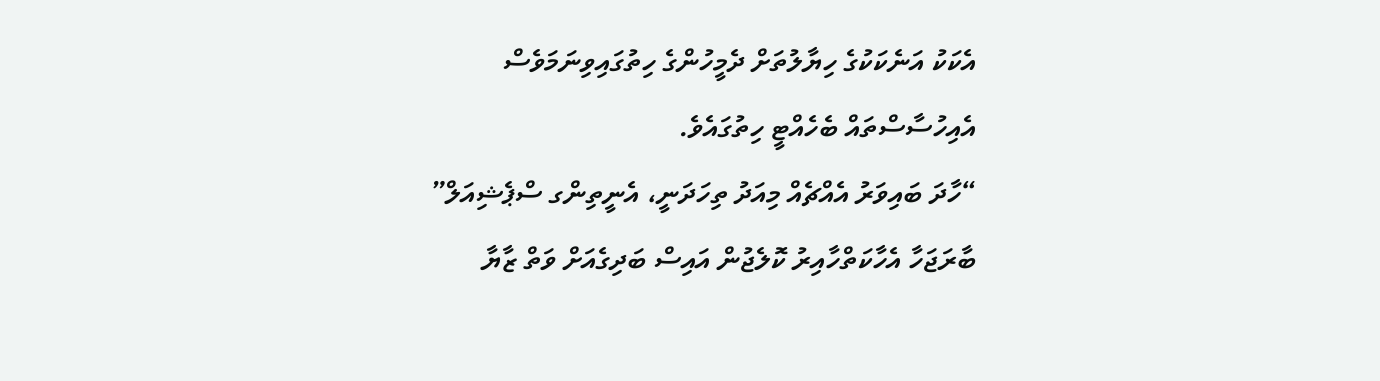އެކަކު އަނެކަކުގެ ހިޔާލުތަށް ދެމީހުންގެ ހިތުގައިވިނަމަވެސް އެއިހުސާސްތައް ބެހެއްޓީ ހިތުގައެވެ.
“ހާދަ ބައިވަރު އެއްޗެއް މިއަދު ތިހަދަނީ، އެނީތިންގ ސްޕެޝިއަލް” ބާރަޖަހާ އެހާކަތްހާއިރު ކޮލެޖުން އައިސް ބަދިގެއަށް ވަތް ޒާޔާ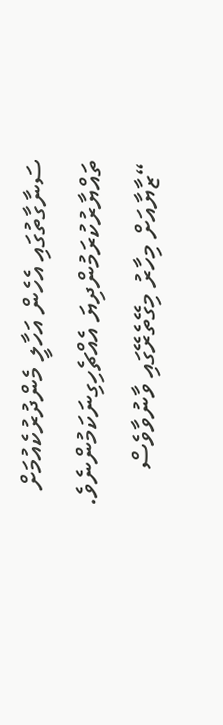ސަނާގާތުގައި އެހެން އަހާލީ މެންދުރުކެއުމަށް ތައްޔާރުކުރަމުންދިޔަ އެއްޗެހިގިނަކަމުންނެވެ.
“ޒާޔާއަށް މިހާރު މިގޭތެރޭގައި ވާނުވާވެސް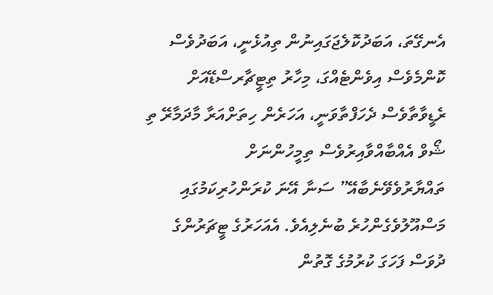އެނގޭތަ، އަބަދުކޮލެޖަގައިނުން ތިއުޅެނީ، އަބަދުވެސް ކޮންމެވެސް އިވެންޓެއްގަ، މިހާރު ތިޓީޗާރސްޑޭއަށް ރެޑީވާތާވެސް ދެހަފްތާވަނީ، އަހަރެން ހިތަށްއަރާ މާދަމާރޭ ތި ޝޯވް އެއްބާއްވާއިރުވެސް ތިމީހުންނަށް ތައްޔާރުވެވޭނެބާއޭ” ސަނާ އޭނަ ކުރަންހުރިކަމުގައި މަސްއޫލުވެގެންހުރެ ބުނެލިއެވެ. އެއަހަރުގެ ޓީޗަރުންގެ ދުވަސް ފަހަގަ ކުރުމުގެ ގޮތުން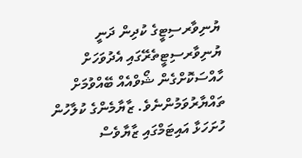ޔުނިވާރސިޓީގެ ކުދިން ދަނީ ޔުނިވާރސިޓީތެރޭގައި އެދުވަހަށް ހާއްސަކޮށްގެން ޝޯވްއެއް ބޭއްވުމަށް ތައްޔާރުވަމުންނެވެ. ޒާޔާމެންގެ ކުލާހުން ހުށަހަޅާ އައިޓަމްގައި ޒާޔާވެސް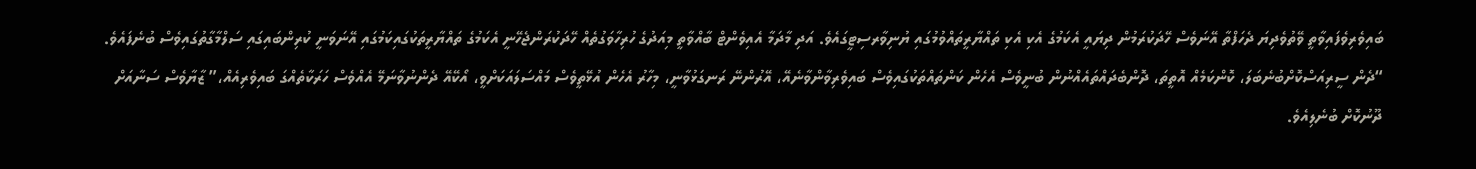ބައިވެރިވެފައިވާތީ ވޭތުވެދިޔަ ދެހަފްތާ އޭނަވެސް ހޭދަކުރަމުން ދިޔައީ އެކަމުގެ އެކި އެކި ތައްޔާރީތައްވުމުގައި ޔުނިވާރސިޓީގައެވެ. އަދި މާދަމާ އެއިވެންޓް ބާއްވާތީ މިއަދުގެ ހުރިހާވަގުތެއް ހޭދަކުރަންޖެހޭނީ އެކަމުގެ ތައްޔާރީތަކުގައިކަމުގައި އޭނަވަނީ ކުރިންބައިގައި ސަލްމާގާތުގައިވެސް ބުނެފައެވެ.
“ދެން ސީރިއަސްކޮށްބުނެބަލަ، ކޮންކަމެއް އޮތީތަ، ދޮންބެދައްތައެއްނުން ބުނީވެސް އެހެން ކަންތައްތަކުގައިވެސް ބައިވެރިވާންވާނެއޭ، އޭރުންނޭ ރަނގަޅުވާނީ، މިހާރު އެހެން އުޅޭތީވެސް މައްސަލައަކަށްވީ، އޯކޭއޭ ދެންނުވާނަމޭ އެއްވެސް ހަރަކާތެއްގަ ބައިވެރިއެއް،” ޒާޔާވެސް ސަނާއަށް ދޫނުކޮށް ބުނެލިއެވެ.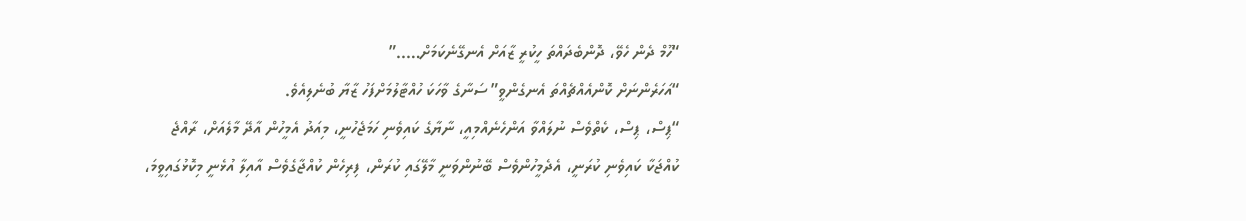“ހޫމް ދެން ހެވޭ، ދޮންބެދައްތަ ހީކުރީ ޒާއަށް އެނގޭނެކަމަށް…..”
“އަހަރެންނަށް ކޮންއެއްޗެއްތަ އެނގެންވީ” ސަނާގެ ވާހަކަ ހުއްޓާލުމަށްފަހު ޒާޔާ ބުނެލިއެވެ.
“ޕިސް، ޕިސް، ކެތްވެސް ނުލައްވާ އަންހެނެއްމިއީ، ނާޔާގެ ކައިވެނި ހަމަޖެހުނީ، މިއަދު އެމީހުން އާދޭ މާލެއަށް، ރާއްޖެ ކުއްޖަކާ ކައިވެނި ކުރަނީ، އެދެމީހުންވެސް ބޭނުންވަނީ މާލޭގައި ކުރަން، ފިރިހެން ކުއްޖާގެވެސް އާއިލާ އުޅެނީ މިކޮޅުގައިވީމަ،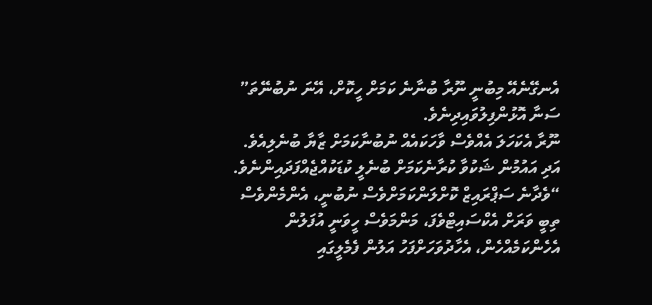އެނގޭނެއޭ މިބުނީ ނޫރާ ބުނާނެ ކަމަށް ހީކޮށް، އޭނަ ނުބުނޭތަ” ސަނާ އޮޅުންފިލުވައިދިނެވެ.
ނޫރާ އެކަހަލަ އެއްވެސް ވާހަކައެއް ނުބުނާކަމަށް ޒާޔާ ބުނެލިއެވެ. އަދި އައުމުން ޝަކުވާ ކުރާނެކަމަށް ބުނެލީ ކުޑަކުއްޖެއްފަދައިންނެވެ.
“ވެދާނެ ސަޕްރައިޒް ކޮށްލަންކަމަށްވެސް ނުބުނީ، އެންމެންވެސް ތިބީ ވަރަށް އެކްސައިޓްވެފަ، މަންމަވެސް ހީވަނީ އުފަލުން އެހެންކަމެއްހެން، އެހާދުވަހަށްފަހު އަލުން ފެމެލީގައި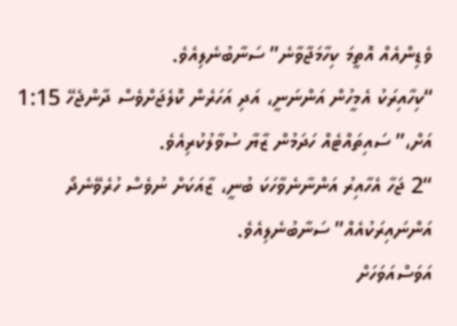ވެޑިންއެއް އޮތީމަ ކިހާމަޖާވާނެ” ސަނާބުނެލިއެވެ.
“ކިހާއިރަކު އެމީހުން އަންނަނީ، އަދި އަހަރެން ކޮލެޖަށްވެސް ދާންޖެހޭ 1:15 އަށް،” ސައިތައްޓެއް ހަދަމުން ޒާޔާ ސުވާލުކުރިއެވެ.
“2 ޖަހާ އެހާއިރު އަންނާނެވާހަކަ ބުނީ، ޒާއަކަށް ނުވެސް ހުރެވޭނެދޯ އަންނައިރަކުއެއް” ސަނާބުނެލިއެވެ.
އަވަސްއަވަހަށް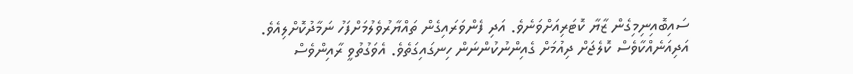ސައިބޮއިނިމިގެން ޒާޔާ ކޮޓަރިއަށްވަނެވެ. އަދި ފެންވަރައިގެން ތައްޔާރުވެލުމަށްފަހު ނަމާދުކޮށްލިއެވެ. އަދިއަނެއްކާވެސް ކޮލެޖަށް ދިއުމަށް ގެއިންނުކުންނަން ހިނގައިގަތެވެ. އެވަގުތުވީ ރާއިންވެސް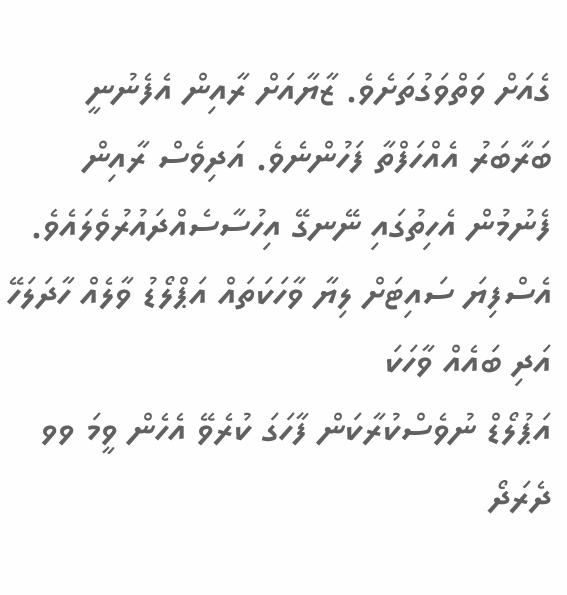ގެއަށް ވަތްވަގުތަށެވެ. ޒާޔާއަށް ރާއިން އެފެނުނީ ބަރާބަރު އެއްހަފްތާ ފަހުންނެވެ. އަދިވެސް ރާއިން ފެނުމުން އެހިތުގައި ނޭނގޭ އިހުސާސެއްދައުރުވެލައެވެ.
އެސްފިޔަ ސައިޓަށް ލިޔާ ވާހަކަތައް އަޕްލޯޑު ވާލެއް ހާދަލަހޭ އަދި ބައެއް ވާހަކަ
އަޕުލޯޑް ނުވެސްކުރާކަން ފާހަގަ ކުރެވޭ އެހެން ވީމަ ވވ ދެރަދޯ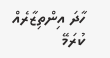ހާދަ އިންތިޒާރެއް ކުރަމޭ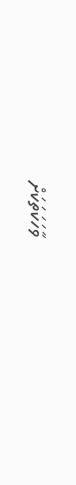ވާހަކަތަކަށް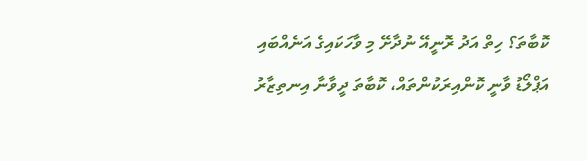ކޮބާތަ؟ ހިތް އަދު ރޮނީއޭ ނުދާށޭ މި ވާހަކައިގެ އަނެއްބައި އަޕްލޯޑު ވާނީ ކޮންއިރަކުންތައް، ކޮބާތަ ދީވާނާ އިނތިޒާރު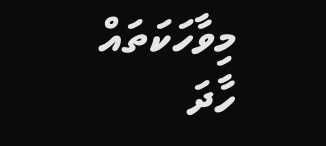މިވާހަކަތައް ހާދަ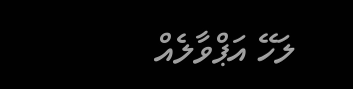ލަހޭ އަޕްވާލެއް